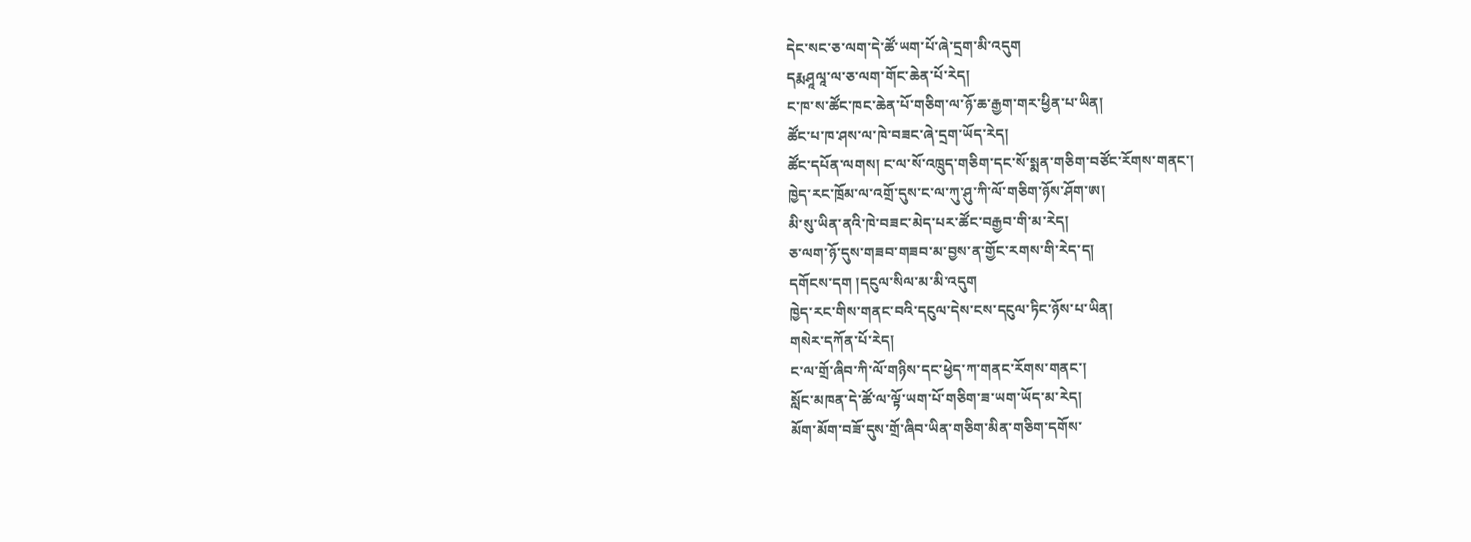དེང་སང་ཅ་ལག་དེ་ཚོ་ཡག་པོ་ཞེ་དྲག་མི་འདུག
དརྨཤཱལཱ་ལ་ཅ་ལག་གོང་ཆེན་པོ་རེད།
ང་ཁ་ས་ཚོང་ཁང་ཆེན་པོ་གཅིག་ལ་ཉོ་ཆ་རྒྱག་གར་ཕྱིན་པ་ཡིན།
ཚོང་པ་ཁ་ཤས་ལ་ཁེ་བཟང་ཞེ་དྲག་ཡོད་རེད།
ཚོང་དཔོན་ལགས། ང་ལ་སོ་འཁྲུད་གཅིག་དང་སོ་སྨན་གཅིག་བཙོང་རོགས་གནང་།
ཁྱེད་རང་ཁྲོམ་ལ་འགྲོ་དུས་ང་ལ་ཀུ་ཤུ་ཀི་ལོ་གཅིག་ཉོས་ཤོག་ཨ།
མི་སུ་ཡིན་ནའི་ཁེ་བཟང་མེད་པར་ཚོང་བརྒྱབ་གི་མ་རེད།
ཅ་ལག་ཉོ་དུས་གཟབ་གཟབ་མ་བྱས་ན་གྱོང་རགས་གི་རེད་ད།
དགོངས་དག །དངུལ་སིལ་མ་མི་འདུག
ཁྱེད་རང་གིས་གནང་བའི་དངུལ་དེས་ངས་དངུལ་ཏིང་ཉོས་པ་ཡིན།
གསེར་དཀོན་པོ་རེད།
ང་ལ་གྲོ་ཞིབ་ཀི་ལོ་གཉིས་དང་ཕྱེད་ཀ་གནང་རོགས་གནང་།
སློང་མཁན་དེ་ཚོ་ལ་ལྟོ་ཡག་པོ་གཅིག་ཟ་ཡག་ཡོད་མ་རེད།
མོག་མོག་བཟོ་དུས་གྲོ་ཞིབ་ཡིན་གཅིག་མིན་གཅིག་དགོས་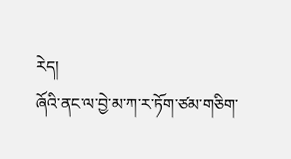རེད།
ཞོའི་ནང་ལ་བྱེ་མ་ཀ་ར་ཏོག་ཙམ་གཅིག་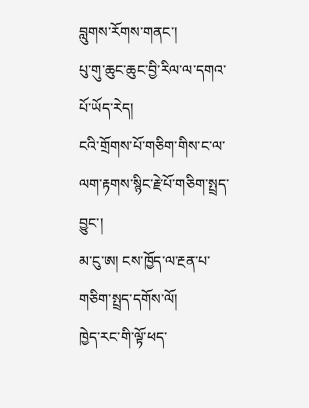བླུགས་རོགས་གནང་།
པུ་གུ་ཆུང་ཆུང་བྱི་རིལ་ལ་དགའ་པོ་ཡོད་རེད།
ངའི་གྲོགས་པོ་གཅིག་གིས་ང་ལ་ལག་རྟགས་སྙིང་རྗེ་པོ་གཅིག་སྤྲད་བྱུང་།
མ་ངུ་ཨ། ངས་ཁྱོད་ལ་རྔན་པ་གཅིག་སྤྲད་དགོས་ལོ།
ཁྱེད་རང་གི་ལྟོ་ཕད་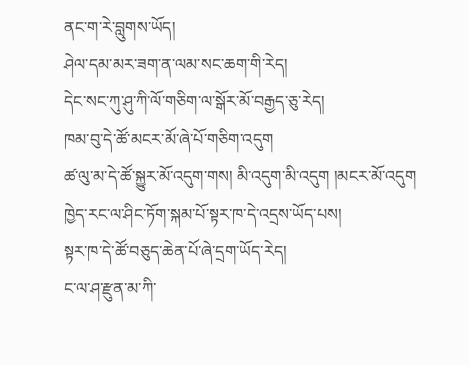ནང་ག་རེ་བླུགས་ཡོད།
ཤེལ་དམ་མར་ཟག་ན་ལམ་སང་ཆག་གི་རེད།
དེང་སང་ཀུ་ཤུ་ཀི་ལོ་གཅིག་ལ་སྒོར་མོ་བརྒྱད་ཅུ་རེད།
ཁམ་བུ་དེ་ཚོ་མངར་མོ་ཞེ་པོ་གཅིག་འདུག
ཚ་ལུ་མ་དེ་ཚོ་སྐྱུར་མོ་འདུག་གས། མི་འདུག་མི་འདུག །མངར་མོ་འདུག
ཁྱེད་རང་ལ་ཤིང་ཏོག་སྐམ་པོ་སྟར་ཁ་དེ་འདྲས་ཡོད་པས།
སྟར་ཁ་དེ་ཚོ་བཅུད་ཆེན་པོ་ཞེ་དྲག་ཡོད་རེད།
ང་ལ་ཤ་རྫུན་མ་ཀི་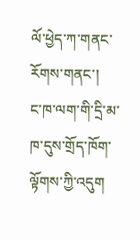ལོ་ཕྱེད་ཀ་གནང་རོགས་གནང་།
ང་ཁ་ལག་གི་དྲི་མ་ཁ་དུས་གྲོད་ཁོག་ལྟོགས་ཀྱི་འདུག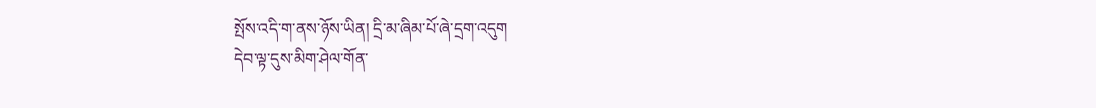སྤོས་འདི་ག་ནས་ཉོས་ཡིན། དྲི་མ་ཞིམ་པོ་ཞེ་དྲག་འདུག
དེབ་ལྟ་དུས་མིག་ཤེལ་གོན་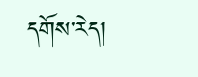དགོས་རེད།